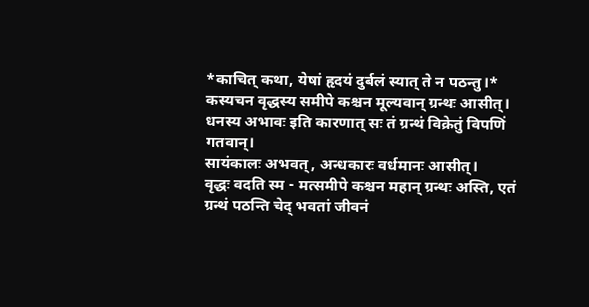*काचित् कथा, येषां हृदयं दुर्बलं स्यात् ते न पठन्तु।*
कस्यचन वृद्धस्य समीपे कश्चन मूल्यवान् ग्रन्थः आसीत्।
धनस्य अभावः इति कारणात् सः तं ग्रन्थं विक्रेतुं विपणिं गतवान्।
सायंकालः अभवत्, अन्धकारः वर्धमानः आसीत्।
वृद्धः वदति स्म - मत्समीपे कश्चन महान् ग्रन्थः अस्ति, एतं ग्रन्थं पठन्ति चेद् भवतां जीवनं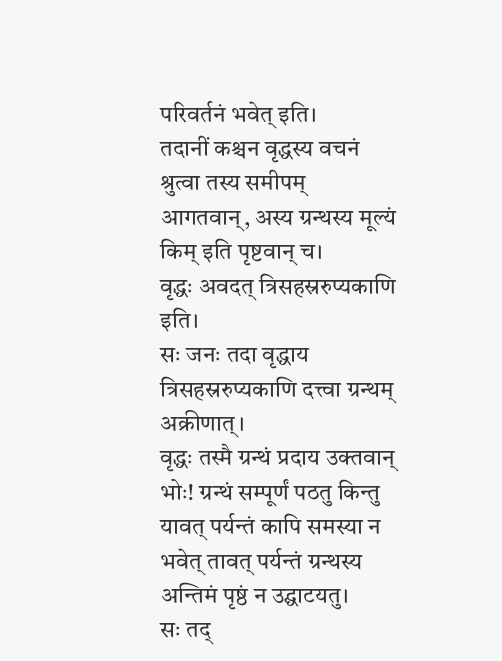परिवर्तनं भवेत् इति।
तदानीं कश्चन वृद्धस्य वचनं श्रुत्वा तस्य समीपम् आगतवान्, अस्य ग्रन्थस्य मूल्यं किम् इति पृष्टवान् च।
वृद्धः अवदत् त्रिसहस्ररुप्यकाणि इति।
सः जनः तदा वृद्धाय त्रिसहस्ररुप्यकाणि दत्त्वा ग्रन्थम् अक्रीणात्।
वृद्धः तस्मै ग्रन्थं प्रदाय उक्तवान् भोः! ग्रन्थं सम्पूर्णं पठतु किन्तु यावत् पर्यन्तं कापि समस्या न भवेत् तावत् पर्यन्तं ग्रन्थस्य अन्तिमं पृष्ठं न उद्घाटयतु।
सः तद्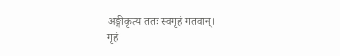अङ्गीकृत्य ततः स्वगृहं गतवान्।
गृहं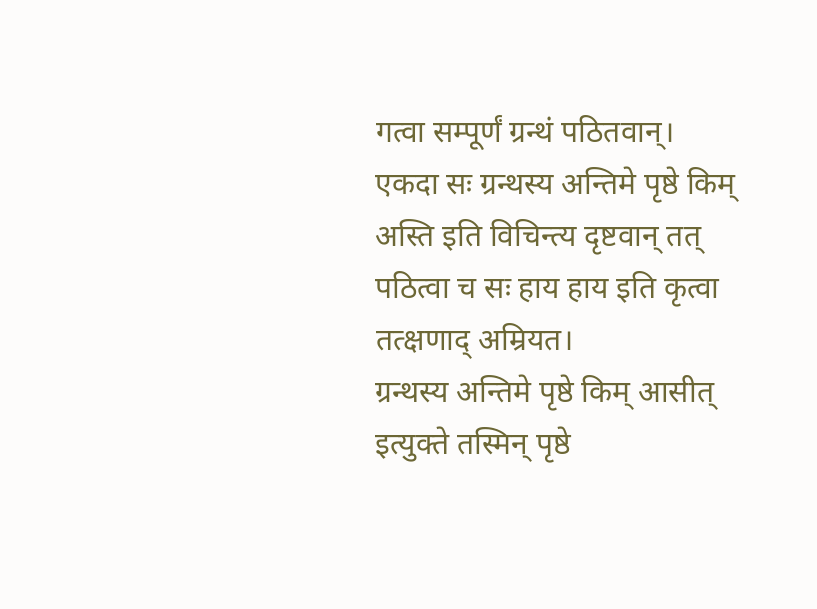गत्वा सम्पूर्णं ग्रन्थं पठितवान्।
एकदा सः ग्रन्थस्य अन्तिमे पृष्ठे किम् अस्ति इति विचिन्त्य दृष्टवान् तत् पठित्वा च सः हाय हाय इति कृत्वा तत्क्षणाद् अम्रियत।
ग्रन्थस्य अन्तिमे पृष्ठे किम् आसीत् इत्युक्ते तस्मिन् पृष्ठे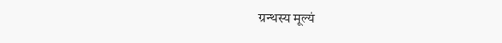ग्रन्थस्य मूल्यं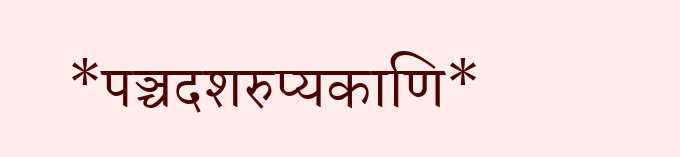*पञ्चदशरुप्यकाणि*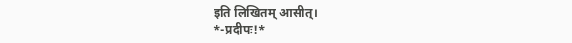इति लिखितम् आसीत्।
*-प्रदीपः!*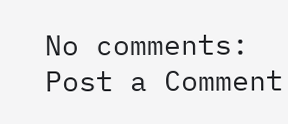No comments:
Post a Comment